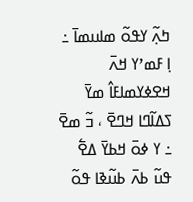ߤߍ߲߬ ߌߟߋ߬ ߘߊߎߘߊ߫ ߸ ߊ߲ ߓߘߴߌ ߞߍ߫ ߞߐߦߌߘߊߓߊ߮ ߘߌ߫ ߖߡߊ߬ߣߊ ߞߣߐ߫ ، ߏ߬ ߘߐ߫ ߸ ߌ ߦߋ߫ ߞߕߌ߫ ߡߐ߱ ߟߎ߬ ߕߍ߫ ߕߎ߬ߢߊ ߟߋ߬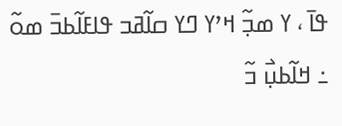ߟߊ߫ ، ߌ ߘߏ߲߬ ߞߴߌ ߣߌ ߛߊ߬ߥߏ ߟߊߓߊ߬ߕߏ߫ ߘߋ߬ ߸ ߞߊ߬ߕߎ߲߯ ߏ߬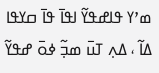ߘߴߌ ߟߊߝߟߌ߬ ߊߟߊ߫ ߟߊ߫ ߛߌߟߊ ߡߊ߬ ، ߡߍ߲ ߠߎ߫ ߘߏ߲߬ ߦߋ߫ ߝߟߌ߬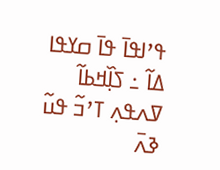ߟߴߊߟߊ߫ ߟߊ߫ ߛߌߟߊ ߡߊ߬ ߸ ߖߊ߲߰ߞߕߊ߬ ߜߍߟߍ߲ ߠߴߏ߬ ߟߎ߬ ߢߍ߫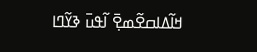ߞߊ߬ߡߊߛߐ߬ߘߐ߲߫ ߊ߬ߟߎ߫ ߢߌ߬ߣߊ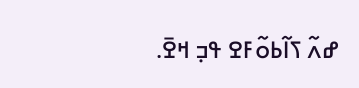ߝߍ߬ ߖߊ߬ߕߋ߬ߓߐ ߟߏ߲ ߞߐ߫.